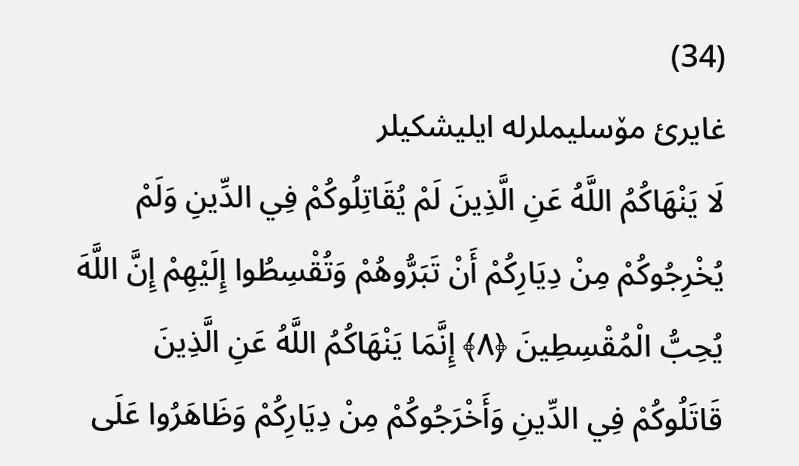(34)
غایرئ مۆسلیملرلە ایلیشکیلر
لَا يَنْهَاكُمُ اللَّهُ عَنِ الَّذِينَ لَمْ يُقَاتِلُوكُمْ فِي الدِّينِ وَلَمْ يُخْرِجُوكُمْ مِنْ دِيَارِكُمْ أَنْ تَبَرُّوهُمْ وَتُقْسِطُوا إِلَيْهِمْ إِنَّ اللَّهَ يُحِبُّ الْمُقْسِطِينَ ﴿۸﴾ إِنَّمَا يَنْهَاكُمُ اللَّهُ عَنِ الَّذِينَ قَاتَلُوكُمْ فِي الدِّينِ وَأَخْرَجُوكُمْ مِنْ دِيَارِكُمْ وَظَاهَرُوا عَلَى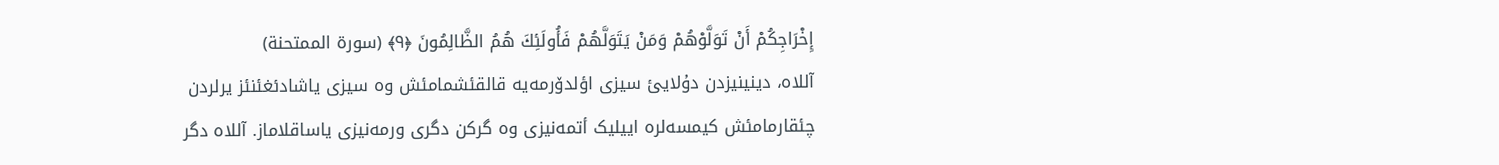إِخْرَاجِكُمْ أَنْ تَوَلَّوْهُمْ وَمَنْ يَتَوَلَّهُمْ فَأُولَئِكَ هُمُ الظَّالِمُونَ ﴿۹﴾ (سورة الممتحنة)
آللاە، دینینیزدن دۇلایئ سیزی اؤلدۆرمەیە قالقئشمامئش وە سیزی یاشادئغئنئز یرلردن چئقارمامئش کیمسەلرە اییلیک أتمەنیزی وە گرکن دگری ورمەنیزی یاساقلاماز. آللاە دگر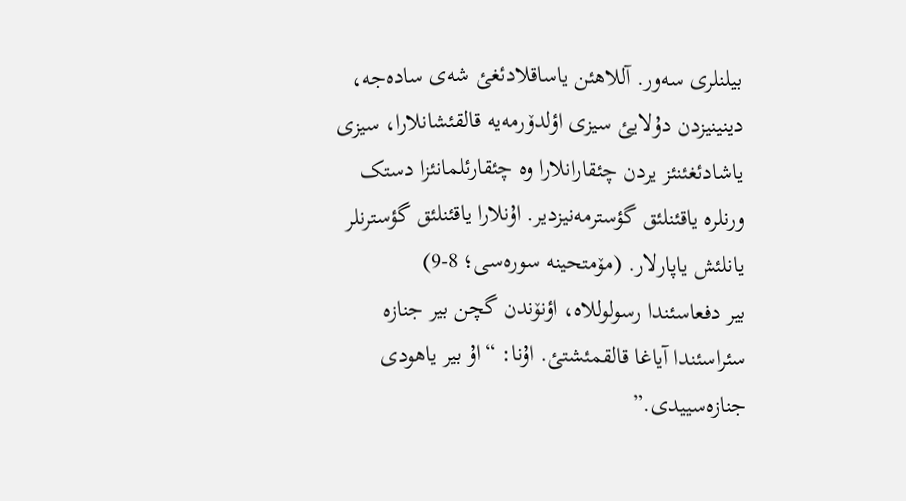بیلنلری سەور. آللاهئن یاساقلادئغئ شەی سادەجە، دینینیزدن دۇلایئ سیزی اؤلدۆرمەیە قالقئشانلارا، سیزی یاشادئغئنئز یردن چئقارانلارا وە چئقارئلمانئزا دستک ورنلرە یاقئنلئق گؤسترمەنیزدیر. اۇنلارا یاقئنلئق گؤسترنلر یانلئش یاپارلار. (مۆمتحینە سورەسی؛ 8-9)
بیر دفعاسئندا رسولوللاە، اؤنۆندن گچن بیر جنازە سئراسئندا آیاغا قالقمئشتئ. اۇنا: “اۇ بیر یاهودی جنازەسییدی.”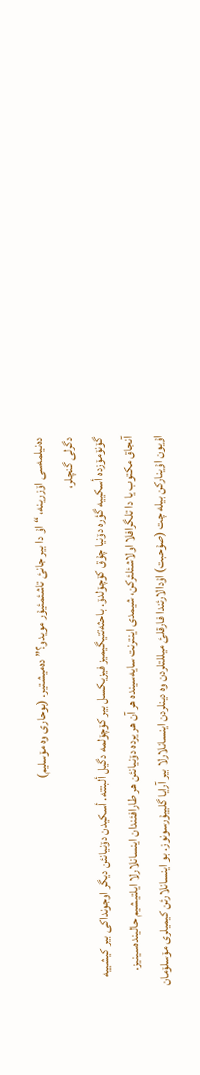دەنیلمەسی اۆزرینە، “اۇ دا بیر جانئ تاشئمئیۇر مویدو؟” دەمیشتیر. (بوحاری وە مۆسلیم)
دگرلی گنچلر،
گۆنۆمۆزدە أسکییە گؤرە دۆنیا چۇق کۆچۆلدۆ. باحثەتتیگیمیز فیزیکسل بیر کۆچۆلمە دگیل ألبتتە. أسکیدن دۆنیانئن دیگر اوجونداکی بیر کیشییە آنجاق مکتوب یا دا تلگرافلا اولاشئلئرکن، شیمدی اینترنت سایەسیندە هر آن هر یردە دۆنیانئن هر طارافئندان اینسانلارلا ایلتیشیم حالیندەسینیز. اۇیون اۇینارکن بیلە چت (صۇحبت) اۇدالارئندا فارقلئ میللتلردن وە دینلردن اینسانلارلا بیر آرایا گلییۇرسونوز. بو اینسانلارئن کیمیلری مۆسلۆمان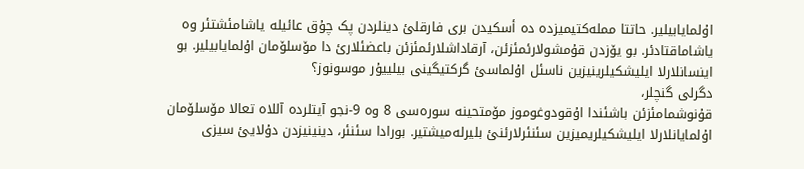اۇلمایابیلیر. حاتتا مملەکتیمیزدە دە أسکیدن بری فارقلئ دینلردن پک چۇق عائیلە یاشامئشتئر وە یاشاماقتادئر. بو یۆزدن قۇمشولارئمئزئن، آرقاداشلارئمئزئن باعضئلارئ دا مۆسلۆمان اۇلمایابیلیر. بو اینسانلارلا ایلیشکیلرینیزین ناسئل اۇلماسئ گرکتیگینی بیلییۇر موسونوز؟
دگرلی گنچلر،
قۇنوشمامئزئن باشئندا اۇقودوغوموز مۆمتحینە سورەسی 8 وە 9-نجو آیتلردە آللاە تعالا مۆسلۆمان اۇلمایانلارلا ایلیشکیلریمیزین سئنئرلارئنئ بلیرلەمیشتیر. بورادا سئنئر، دینینیزدن دۇلایئ سیزی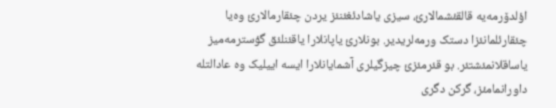اؤلدۆرمەیە قالقئشمالارئ، سیزی یاشادئغئنئز یردن چئقارمالارئ وەیا چئقارئلمانئزا دستک ورمەلریدیر. بونلارئ یاپانلارا یاقئنلئق گؤسترمەمیز یاساقلانمئشتئر. بو قئرمئزئ چیزگیلری آشمایانلارا ایسە اییلیک وە عادالتلە داورانمامئز، گرکن دگری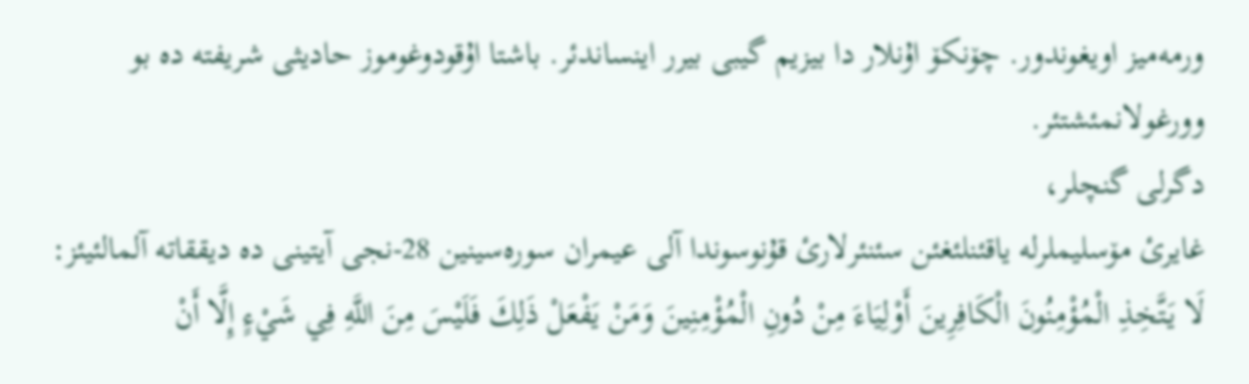ورمەمیز اویغوندور. چۆنکۆ اۇنلار دا بیزیم گیبی بیرر اینساندئر. باشتا اۇقودوغوموز حادیثی شریفتە دە بو وورغولانمئشتئر.
دگرلی گنچلر،
غایرئ مۆسلیملرلە یاقئنلئغئن سئنئرلارئ قۇنوسوندا آلی عیمران سورەسینین 28-نجی آیتینی دە دیققاتە آلمالئیئز:
لَا يَتَّخِذِ الْمُؤْمِنُونَ الْكَافِرِينَ أَوْلِيَاءَ مِنْ دُونِ الْمُؤْمِنِينَ وَمَنْ يَفْعَلْ ذَلِكَ فَلَيْسَ مِنَ اللَّهِ فِي شَيْءٍ إِلَّا أَنْ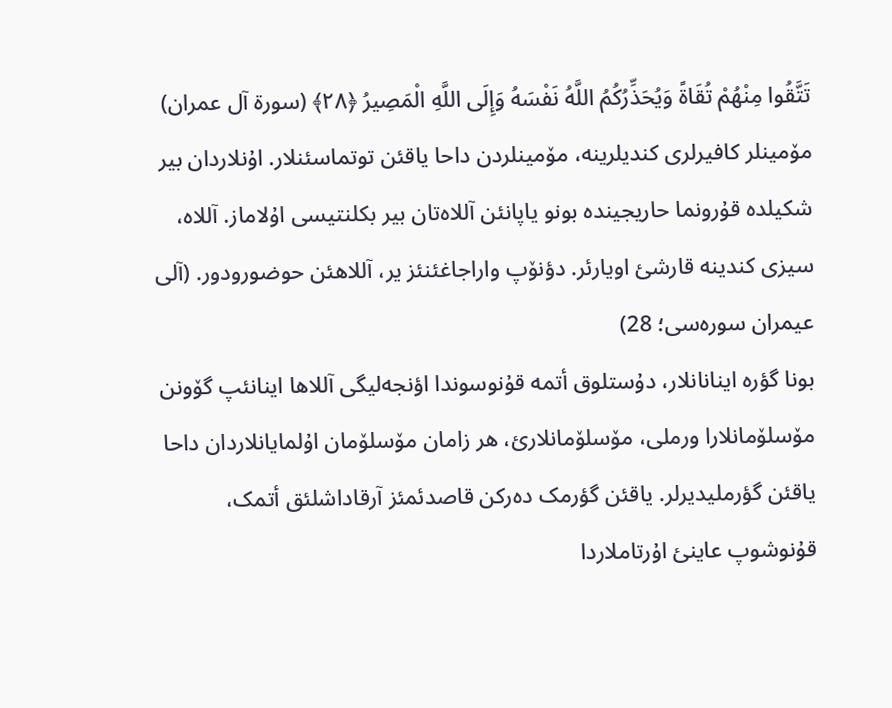تَتَّقُوا مِنْهُمْ تُقَاةً وَيُحَذِّرُكُمُ اللَّهُ نَفْسَهُ وَإِلَى اللَّهِ الْمَصِيرُ ﴿۲۸﴾ (سورة آل عمران)
مۆمینلر کافیرلری کندیلرینە، مۆمینلردن داحا یاقئن توتماسئنلار. اۇنلاردان بیر شکیلدە قۇرونما حاریجیندە بونو یاپانئن آللاەتان بیر بکلنتیسی اۇلاماز. آللاە، سیزی کندینە قارشئ اویارئر. دؤنۆپ واراجاغئنئز یر، آللاهئن حوضورودور. (آلی عیمران سورەسی؛ 28)
بونا گؤرە اینانانلار، دۇستلوق أتمە قۇنوسوندا اؤنجەلیگی آللاها اینانئپ گۆونن مۆسلۆمانلارا ورملی، مۆسلۆمانلارئ، هر زامان مۆسلۆمان اۇلمایانلاردان داحا یاقئن گؤرملیدیرلر. یاقئن گؤرمک دەرکن قاصدئمئز آرقاداشلئق أتمک، قۇنوشوپ عاینئ اۇرتاملاردا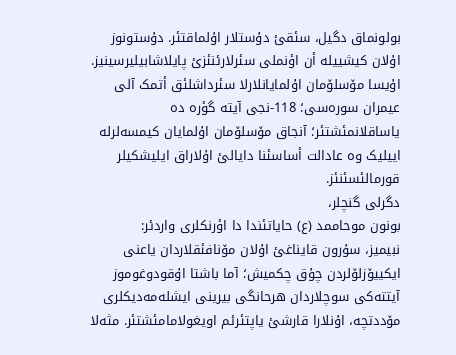بولونماق دگیل، سئقئ دۇستلار اۇلماقتئر. دۇستونوز اۇلان کیشییلە أن اؤنملی سئرلارئنئزئ پایلاشابیلیرسینیز. اۇیسا مۆسلۆمان اۇلمایانلارلا سئرداشلئق أتمک آلی عیمران سورەسی؛ 118-نجی آیتە گؤرە دە یاساقلانمئشتئر؛ آنجاق مۆسلۆمان اۇلمایان کیمسەلرلە اییلیک وە عادالت أساسئنا دایالئ اۇلاراق ایلیشکیلر قورمالئسئنئز.
دگرلی گنچلر،
بونون موحاممد (ع) حایاتئندا دا اؤرنکلری واردئر:
نبیمیز، سۇرون قایناغئ اۇلان مۆنافئقلاردان یاعنی ایکییۆزلۆلردن چۇق چکمیش؛ آما باشتا اۇقودوغوموز آیتتەکی سوچلاردان هرحانگی بیرینی ایشلەمەدیکلری مۆددتچە، اۇنلارا قارشئ یاپتئرئم اویغولامامئشتئر. مثەلا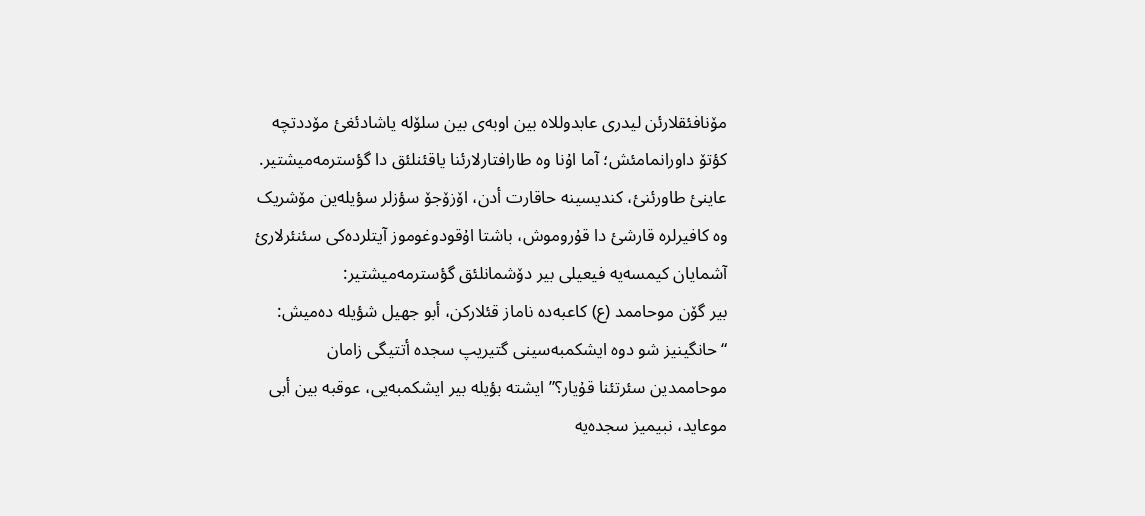مۆنافئقلارئن لیدری عابدوللاە بین اوبەی بین سلۆلە یاشادئغئ مۆددتچە کؤتۆ داورانمامئش؛ آما اۇنا وە طارافتارلارئنا یاقئنلئق دا گؤسترمەمیشتیر. عاینئ طاورئنئ، کندیسینە حاقارت أدن، اۆزۆجۆ سؤزلر سؤیلەین مۆشریک وە کافیرلرە قارشئ دا قۇروموش، باشتا اۇقودوغوموز آیتلردەکی سئنئرلارئ آشمایان کیمسەیە فیعیلی بیر دۆشمانلئق گؤسترمەمیشتیر:
بیر گۆن موحاممد (ع) کاعبەدە ناماز قئلارکن، أبو جهیل شؤیلە دەمیش: “حانگینیز شو دوە ایشکمبەسینی گتیریپ سجدە أتتیگی زامان موحاممدین سئرتئنا قۇیار؟” ایشتە بؤیلە بیر ایشکمبەیی، عوقبە بین أبی موعاید، نبیمیز سجدەیە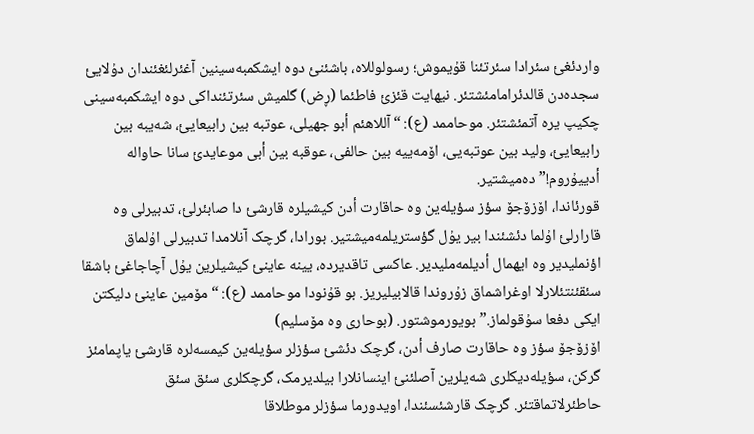واردئغئ سئرادا سئرتئنا قۇیموش؛ رسولوللاە، باشئنئ دوە ایشکمبەسینین آغئرلئغئندان دۇلایئ سجدەدن قالدئرامامئشتئر. نیهایت قئزئ فاطئما (ڕض) گلمیش سئرتئنداکی دوە ایشکمبەسینی چکیپ یرە آتمئشتئر. موحاممد (ع): “آللاهئم أبو جهیلی، عوتبە بین رابیعایئ، شەیبە بین رابیعایئ، ولید بین عوتبەیی، اۆمەییە بین حالفی، عوقبە بین أبی موعایدئ سانا حاوالە أدییۇروم!” دەمیشتیر.
قورئاندا، اۆزۆجۆ سؤز سؤیلەین وە حاقارت أدن کیشیلرە قارشئ دا صابئرلئ، تدبیرلی وە قارارلئ اۇلما دئشئندا بیر یۇل گؤستریلمەمیشتیر. بورادا، گرچک آنلامدا تدبیرلی اۇلماق اؤنملیدیر وە ایهمال أدیلمەملیدیر. عاکسی تاقدیردە، یینە عاینئ کیشیلرین یۇل آچاجاغئ باشقا سئقئنتئلارلا اوغراشماق زۇروندا قالابیلیریز. بو قۇنودا موحاممد (ع): “مۆمین عاینئ دلیکتن ایکی دفعا سۇقولماز.” بویورموشتور. (بوحاری وە مۆسلیم)
اۆزۆجۆ سؤز وە حاقارت صارف أدن، گرچک دئشئ سؤزلر سؤیلەین کیمسەلرە قارشئ یاپمامئز گرکن، سؤیلەدیکلری شەیلرین آصلئنئ اینسانلارا بیلدیرمک، گرچکلری سئق سئق حاطئرلاتماقتئر. گرچک قارشئسئندا، اویدورما سؤزلر موطلاقا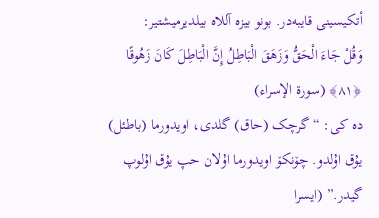أتکیسینی قایبەدر. بونو بیزە آللاە بیلدیرمیشتیر:
وَقُلْ جَاءَ الْحَقُّ وَزَهَقَ الْبَاطِلُ إِنَّ الْبَاطِلَ كَانَ زَهُوقًا ﴿۸۱﴾ (سورة الإسراء)
دە کی: “گرچک (حاق) گلدی، اویدورما (باطئل) یۇق اۇلدو. چۆنکۆ اویدورما اۇلان حپ یۇق اۇلوپ گیدر.” (ایسرا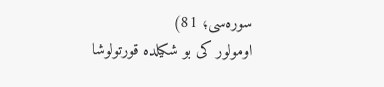سورەسی؛ 81)
اومولور کی بو شکیلدە قورتولوشا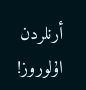أرنلردن اۇلوروز!